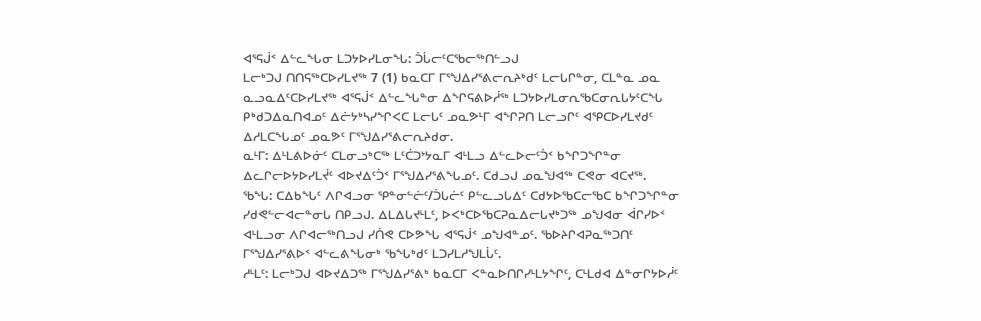ᐊᕐᕋᒎᑉ ᐃᓪᓚᖓᓂ ᒪᑐᔭᐅᓯᒪᓂᖓ: ᑑᒑᓕᑦᑕᖃᓕᖅᑎᓪᓗᒍ
ᒪᓕᒃᑐᒍ ᑎᑎᕋᖅᑕᐅᓯᒪᔪᖅ 7 (1) ᑲᓇᑕᒥ ᒥᕐᖑᐃᓯᕐᕕᓕᕆᔨᒃᑯᑦ ᒪᓕᒐᒋᓐᓂ, ᑕᒪᓐᓇ ᓄᓇ ᓇᓗᓇᐃᑦᑕᐅᓯᒪᔪᖅ ᐊᕐᕋᒎᑉ ᐃᓪᓚᖓᓐᓂ ᐃᖏᕋᕕᐅᓲᖅ ᒪᑐᔭᐅᓯᒪᓂᕆᖃᑕᓂᕆᒐᔭᑦᑕᖓ ᑭᒃᑯᑐᐃᓇᑎᐊᓄᑦ ᐃᓖᔭᒃᓴᓯᖏᐸᑕ ᒪᓕᒐᑦ ᓄᓇᕗᒻᒥ ᐊᖏᕈᑎ ᒪᓕᓗᒋᑦ ᐊᕿᑕᐅᓯᒪᔪᑯᑦ ᐃᓱᒪᑕᖓᓄᑦ ᓄᓇᕗᑦ ᒥᕐᖑᐃᓯᕐᕕᓕᕆᔨᑯᓂ.
ᓇᒻᒥ: ᐃᒻᒪᕕᐅᓃᑦ ᑕᒪᓂᓗᒃᑕᖅ ᒪᑦᑖᑐᔾᔭᓇᒥ ᐊᒻᒪᓗ ᐃᓪᓚᐅᓕᑦᑑᑉ ᑲᖏᑐᖏᓐᓂ ᐃᓚᒋᓕᐅᔭᐅᓯᒪᔫᑦ ᐊᐅᔪᐃᑦᑑᑉ ᒥᕐᖑᐃᓯᕐᕕᖓᓄᑦ. ᑕᑯᓗᒍ ᓄᓇᖑᐊᖅ ᑕᕙᓂ ᐊᑕᔪᖅ.
ᖃᖓ: ᑕᐃᑲᖓᑦ ᐱᒋᐊᓗᓂ ᕿᓐᓂᓪᓖᑦ/ᑑᒐᓖᑦ ᑭᓪᓚᓗᒐᐃᑦ ᑕᑯᔭᐅᖃᑕᓕᖃᑕ ᑲᖏᑐᖏᓐᓂ ᓯᑯᕙᓪᓕᐊᓕᓐᓂᒐ ᑎᑭᓗᒍ. ᐃᒪᐃᒐᔪᒻᒪᑦ, ᐅᐸᒃᑕᐅᖃᑕᕈᓇᐃᓕᒐᔪᒃᑐᖅ ᓄᖑᐊᓂ ᐋᒋᓯᐅᑉ ᐊᒻᒪᓗᓂ ᐱᒋᐊᓕᖅᑎᓗᒍ ᓯᑏᕙ ᑕᐅᕗᖓ ᐊᕐᕋᒎᑉ ᓄᖑᐊᓐᓄᑦ. ᖃᐅᔨᒋᐊᕈᓇᖅᑐᑎᑦ ᒥᕐᖑᐃᓯᕐᕕᐅᑉ ᐊᓪᓚᕕᖓᓂᒃ ᖃᖓᒃᑯᑦ ᒪᑐᓯᒪᓱᖑᒪᒑᑦ.
ᓱᒻᒪᑦ: ᒪᓕᒃᑐᒍ ᐊᐅᔪᐃᑐᖅ ᒥᕐᖑᐃᓯᕐᕕᒃ ᑲᓇᑕᒥ ᐸᓐᓇᐅᑎᒋᓯᒻᒪᔭᖏᑦ, ᑕᒻᒪᑯᐊ ᐃᓐᓂᒋᔭᐅᓲᑦ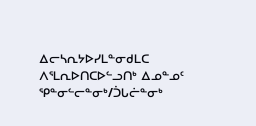ᐃᓕᓴᕆᔭᐅᓯᒪᓐᓂᑯᒪᑕ ᐱᕐᒪᕆᐅᑎᑕᐅᓪᓗᑎᒃ ᐃᓄᓐᓄᑦ ᕿᓐᓂᓪᓕᓐᓂᒃ/ᑑᒐᓖᓐᓂᒃ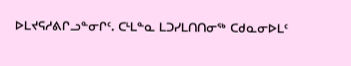ᐅᒪᔪᕋᓱᕕᒋᓗᓐᓂᒋᑦ. ᑕᒻᒪᓐᓇ ᒪᑐᓯᒪᑎᑎᓂᖅ ᑕᑯᓇᓂᐅᒪᑦ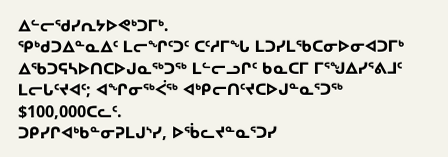ᐃᓪᓕᖁᓯᕆᔭᐅᕙᒃᑐᒥᒃ.
ᕿᒃᑯᑐᐃᓐᓇᐃᑦ ᒪᓕᖏᑦᑐᑦ ᑕᑦᓱᒥᖓ ᒪᑐᓯᒪᖃᑕᓂᐅᓂᐊᑐᒥᒃ ᐃᖃᑐᕋᓴᐅᑎᑕᐅᒍᓇᖅᑐᖅ ᒪᓪᓕᓗᒋᑦ ᑲᓇᑕᒥ ᒥᕐᖑᐃᓯᕐᕕᒧᑦ ᒪᓕᒐᑦᔪᐊᑦ; ᐊᖏᓂᖅᐹᖅ ᐊᒃᑭᓕᑎᑦᔪᑕᐅᒍᓐᓇᕐᑐᖅ $100,000ᑕᓚᑦ.
ᑐᑭᓯᒋᐊᒃᑲᓐᓂᕈᒪᒍᔅᓯ, ᐅᖄᓚᔪᓐᓇᕐᑐᓯ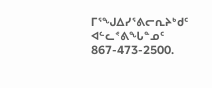ᒥᕐᖑᐃᓯᕐᕕᓕᕆᔨᒃᑯᑦ ᐊᓪᓚᕝᕕᖓᓐᓄᑦ 867-473-2500.